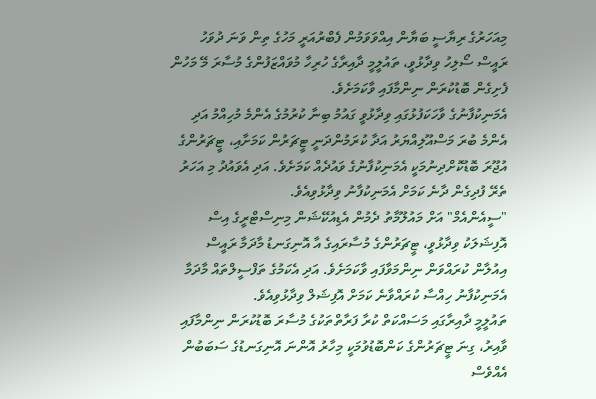މިއަހަރުގެ ރިޔާސީ ބަޔާން އިއްވަވަމުން ފެބްރުއަރީ މަހުގެ ތިން ވަނަ ދުވަހު ރައީސް ސޯލިހު ވިދާޅުވީ، ތައުލީމީ ދާއިރާގެ ހުރިހާ މުވައްޒަފުންގެ މުސާރަ މޭ މަހުން ފެށިގެން ބޮޑުކުރަން ނިންމާފައި ވާކަމަށެވެ.
އެމަނިކުފާނުގެ ވާހަކަފުޅުގައި ވިދާޅުވީ ގައުމު ބިނާ ކުރުމުގެ އެންމެ މުހިއްމު އަދި އެންމެ ބުރަ މަސްއޫލިއްޔަރު އަދާ ކުރަމުންދަނީ ޓީޗަރުން ކަމަށާއި، ޓީޗަރުންގެ އުޖޫރަ ބޮޑުކޮށްދިނުމަކީ އެމަނިކުފާނުގެ ވައުދެއް ކަމަށެވެ. އަދި އެވައުދު މި އަހަރު ތެރޭ ފުދިގެން ދާނެ ކަމަށް އެމަނިކުފާނު ވިދާޅުވިއެވެ.
"ސީއެންއެމް" އަށް މައުލޫމާތު ދެމުން އެޑިއުކޭޝަން މިނިސްޓްރީގެ އިސް އޮފިޝަލަކު ވިދާޅުވީ، ޓީޗަރުންގެ މުސާރައިގެ އާ އޮނިގަނޑު މާދަމާ ރައީސް އިއުލާން ކުރައްވަން ނިންމަވާފައި ވާކަމަށެވެ. އަދި އެކަމުގެ ތަފްސީލްތައް މާދަމާ އެމަނިކުފާނު ހިއްސާ ކުރައްވާނެ ކަމަށް އޮފިޝަލް ވިދާޅުވިއެވެ.
ތައުލީމީ ދާއިރާގައި މަސައްކަތް ކުރާ ފަރާތްތަކުގެ މުސާރަ ބޮޑުކުރަން ނިންމާފައި ވާއިރު، ގިނަ ޓީޗަރުންގެ ކަންބޮޑުވުމަކީ މިހާރު އޮންނަ އޮނިގަނޑުގެ ސަބަބުން އެއްވެސް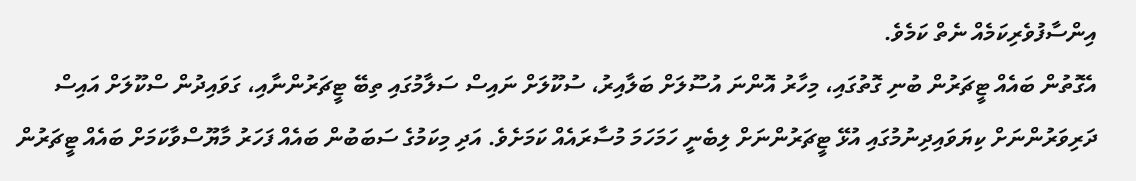އިންސާފުވެރިކަމެއް ނެތް ކަމެވެ.
އެގޮތުން ބައެއް ޓީޗަރުން ބުނި ގޮތުގައި، މިހާރު އޮންނަ އުސޫލަށް ބަލާއިރު، ސުކޫލަށް ނައިސް ސަލާމުގައި ތިބޭ ޓީޗަރުންނާއި، ގަވައިދުން ސްކޫލަށް އައިސް ދަރިވަރުންނަށް ކިޔަވައިދިނުމުގައި އުޅޭ ޓީޗަރުންނަށް ލިބެނީ ހަމަހަމަ މުސާރައެއް ކަމަށެވެ. އަދި މިކަމުގެ ސަބަބުން ބައެއް ފަހަރު މާޔޫސްވާކަމަށް ބައެއް ޓީޗަރުން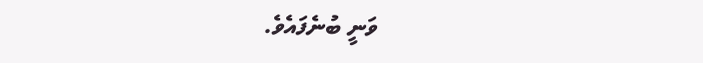ވަނީ ބުނެފައެވެ.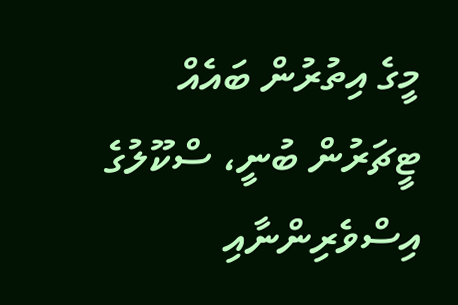މީގެ އިތުރުން ބައެއް ޓީޗަރުން ބުނީ، ސްކޫލުގެ އިސްވެރިންނާއި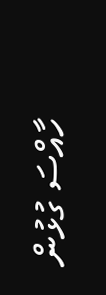ހާއްސަ ގުޅުން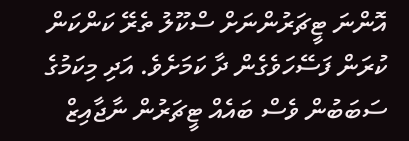އޮންނަ ޓީޗަރުންނަށް ސްކޫލު ތެރޭ ކަންކަން ކުރަން ފަސޭހަވެގެން ދާ ކަމަށެވެ. އަދި މިކަމުގެ ސަބަބުން ވެސް ބައެއް ޓީޗަރުން ނާޖާއިޒް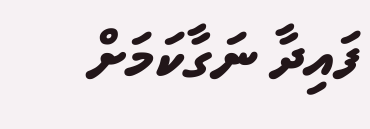ފައިދާ ނަގާކަމަށް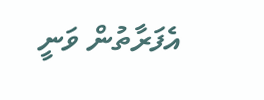އެފަރާތުން ވަނީ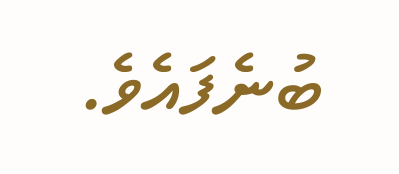ބުނެފައެވެ.